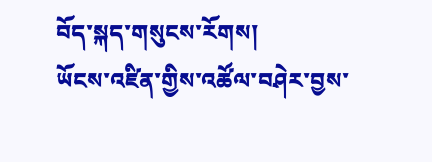བོད་སྐད་གསུངས་རོགས།
ཡོངས་འཛིན་གྱིས་འཚོལ་བཤེར་བྱས་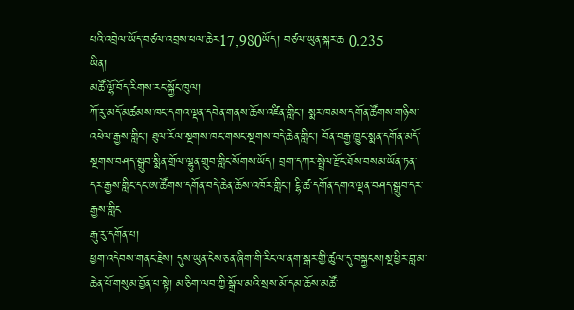པའི་འབྲེལ་ཡོད་བཙལ་འབྲས་ཕལ་ཆེར17,980ཡོད། བཙལ་ཡུན་སྐར་ཆ 0.235
ཡིན།
མཚོ་ལྷོ་བོད་རིགས་རང་སྐྱོང་ཁུལ།
ཀོ་རུ་མདོ་མཚམས་ཁང་དགའ་ལྡན་དབེན་གནས་ཆོས་འཛིན་གླིང་། སྨར་ཁམས་དགོན་ཚོགས་གཉིས་འཕེལ་རྒྱས་གླིང་། ཐུལ་རོལ་སྔགས་ཁང་གསང་སྔགས་བདེ་ཆེན་གླིང་། བོན་བརྒྱ་ཁྱུང་སྨན་དགོན་མདོ་སྔགས་བཤད་སྒྲུབ་སྨིན་གྲོལ་ལྷུན་གྲུབ་གླིང་སོགས་ཡོད། བྲག་དཀར་སྤྲེལ་རྫོང་ཐོས་བསམ་ཡོན་ཏན་དར་རྒྱས་གླིང་དང་ཨ་ཚོགས་དགོན་བདེ་ཆེན་ཆོས་འཁོར་གླིང་། ངྷི་ཚ་དགོན་དགའ་ལྡན་བཤད་སྒྲུབ་དར་རྒྱས་གླིང
རྒུ་རུ་དགོན་པ།
ཕྱག་འདེབས་གནང་རྗེས། དུས་ཡུན་ངེས་ཅན་ཞིག་གི་རིང་ལ་ནག་སྒར་གྱི་ཚུལ་དུ་བསྐྱངས།སྔ་ཕྱིར་བླ་མ་ཆེན་པོ་གསུམ་བྱོན་པ་སྟེ། མ་ཅིག་ལབ་ཀྱི་སྒྲོལ་མའི་སྲས་མོ་དམ་ཆོས་མཚོ་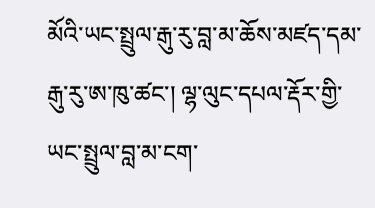མོའི་ཡང་སྤྲུལ་རྒུ་རུ་བླ་མ་ཆོས་མཛད་དམ་རྒུ་རུ་ཨ་ཁུ་ཚང་། ལྷ་ལུང་དཔལ་རྡོར་གྱི་ཡང་སྤྲུལ་བླ་མ་ངག་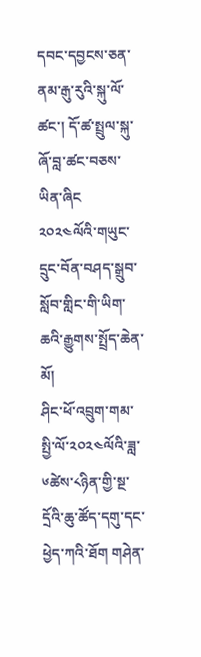དབང་དབྱངས་ཅན་ནམ་རྒུ་རུའི་སྐུ་ལོ་ཚང་། དོ་ཚ་སྤྲུལ་སྐུ་ཞོ་བླ་ཚང་བཅས་ཡིན་ཞིང
༢༠༢༤ལོའི་གཡུང་དྲུང་བོན་བཤད་སྒྲུབ་སློབ་གླིང་གི་ཡིག་ཆའི་རྒྱུགས་སྤྲོད་ཆེན་མོ།
ཤིང་ཕོ་འབྲུག་གམ་སྤྱི་ལོ་༢༠༢༤ལོའི་ཟླ་༦ཚེས་༨ཉིན་གྱི་སྔ་དྲོའི་ཆུ་ཚོད་དགུ་དང་ཕྱེད་ཀའི་ཐོག གཤེན་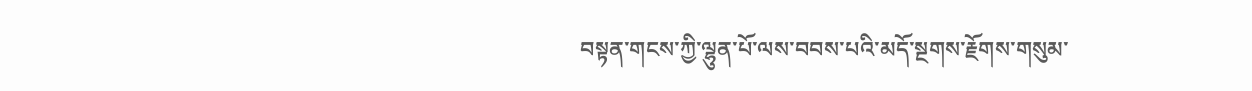བསྟན་གངས་ཀྱི་ལྷུན་པོ་ལས་བབས་པའི་མདོ་སྔགས་རྗོགས་གསུམ་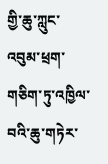གྱི་ཆུ་ཀླུང་འབུམ་ཕྲག་གཅིག་ཏུ་འཁྱིལ་བའི་ཆུ་གཏེར་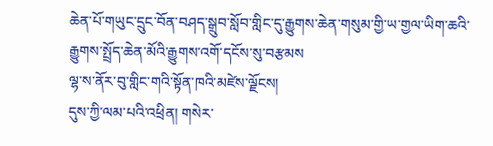ཆེན་པོ་གཡུང་དྲུང་བོན་བཤད་སྒྲུབ་སློབ་གླིང་དུ་རྒྱུགས་ཆེན་གསུམ་གྱི་ཡ་གྱལ་ཡིག་ཆའི་རྒྱུགས་སྤྲོད་ཆེན་མོའི་རྒྱུགས་འགོ་དངོས་སུ་བརྩམས
ལྷ་ས་ནོར་བུ་གླིང་གའི་སྟོན་ཁའི་མཛེས་ལྗོངས།
དུས་ཀྱི་ལམ་པའི་འཕྲིན། གསེར་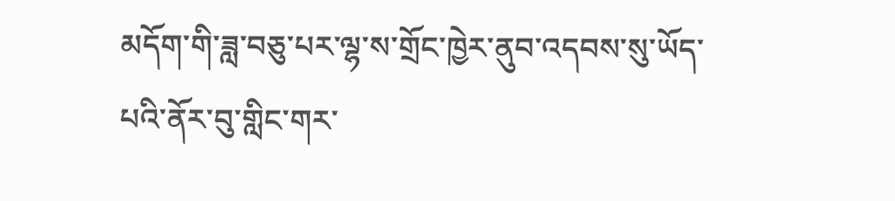མདོག་གི་ཟླ་བཅུ་པར་ལྷ་ས་གྲོང་ཁྱེར་ནུབ་འདབས་སུ་ཡོད་པའི་ནོར་བུ་གླིང་གར་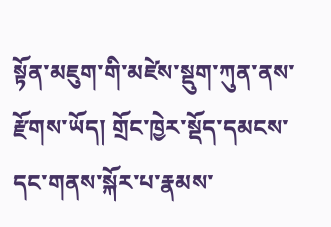སྟོན་མཇུག་གི་མཛེས་སྡུག་ཀུན་ནས་རྫོགས་ཡོད། གྲོང་ཁྱེར་སྡོད་དམངས་དང་གནས་སྐོར་པ་རྣམས་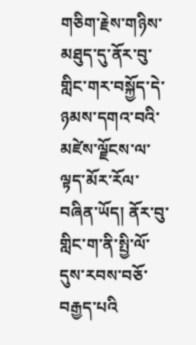གཅིག་རྗེས་གཉིས་མཐུད་དུ་ནོར་བུ་གླིང་གར་བསྐྱོད་དེ་ཉམས་དགའ་བའི་མཛེས་ལྗོངས་ལ་ལྟད་མོར་རོལ་བཞིན་ཡོད། ནོར་བུ་གླིང་ག་ནི་སྤྱི་ལོ་དུས་རབས་བཅོ་བརྒྱད་པའི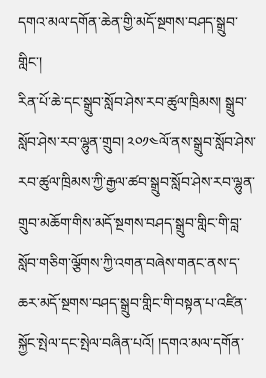དགའ་མལ་དགོན་ཆེན་གྱི་མདོ་སྔགས་བཤད་སྒྲུབ་གླིང་།
རིན་པོ་ཆེ་དང་སྒྲུབ་སློབ་ཤེས་རབ་ཚུལ་ཁྲིམས། སྒྲུབ་སློབ་ཤེས་རབ་ལྷུན་གྲུབ། ༢༠༡༤ལོ་ནས་སྒྲུབ་སློབ་ཤེས་རབ་ཚུལ་ཁྲིམས་ཀྱི་རྒྱལ་ཚབ་སྒྲུབ་སློབ་ཤེས་རབ་ལྷུན་གྲུབ་མཆོག་གིས་མདོ་སྔགས་བཤད་སྒྲུབ་གླིང་གི་བླ་སློབ་གཅིག་ལྕོགས་ཀྱི་འགན་བཞེས་གནང་ནས་ད་ཆར་མདོ་སྔགས་བཤད་སྒྲུབ་གླིང་གི་བསྟན་པ་འཛིན་སྐྱོང་སྤེལ་དང་སྤེལ་བཞིན་པའོ། །དགའ་མལ་དགོན་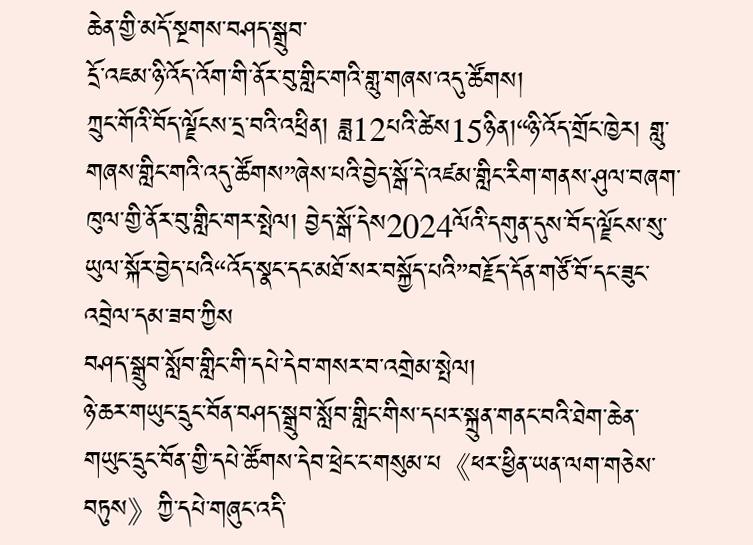ཆེན་གྱི་མདོ་སྔགས་བཤད་སྒྲུབ་
དྲོ་འཇམ་ཉི་འོད་འོག་གི་ནོར་བུ་གླིང་གའི་གླུ་གཞས་འདུ་ཚོགས།
ཀྲུང་གོའི་བོད་ལྗོངས་དྲ་བའི་འཕྲིན། ཟླ12པའི་ཚེས15ཉིན།“ཉི་འོད་གྲོང་ཁྱེར། གླུ་གཞས་གླིང་གའི་འདུ་ཚོགས”ཞེས་པའི་བྱེད་སྒོ་དེ་འཛམ་གླིང་རིག་གནས་ཤུལ་བཞག་ཁུལ་གྱི་ནོར་བུ་གླིང་གར་སྤེལ། བྱེད་སྒོ་དེས2024ལོའི་དགུན་དུས་བོད་ལྗོངས་སུ་ཡུལ་སྐོར་བྱེད་པའི“འོད་སྣང་དང་མཐོ་སར་བསྐྱོད་པའི”བརྗོད་དོན་གཙོ་བོ་དང་ཟུང་འབྲེལ་དམ་ཟབ་ཀྱིས
བཤད་སྒྲུབ་སློབ་གླིང་གི་དཔེ་དེབ་གསར་བ་འགྲེམ་སྤེལ།
ཉེ་ཆར་གཡུང་དྲུང་བོན་བཤད་སྒྲུབ་སློབ་གླིང་གིས་དཔར་སྐྲུན་གནང་བའི་ཐེག་ཆེན་གཡུང་དྲུང་བོན་གྱི་དཔེ་ཚོགས་དེབ་ཕྲེང་ང་གསུམ་པ《ཕར་ཕྱིན་ཡན་ལག་གཅེས་བཏུས》ཀྱི་དཔེ་གཞུང་འདི་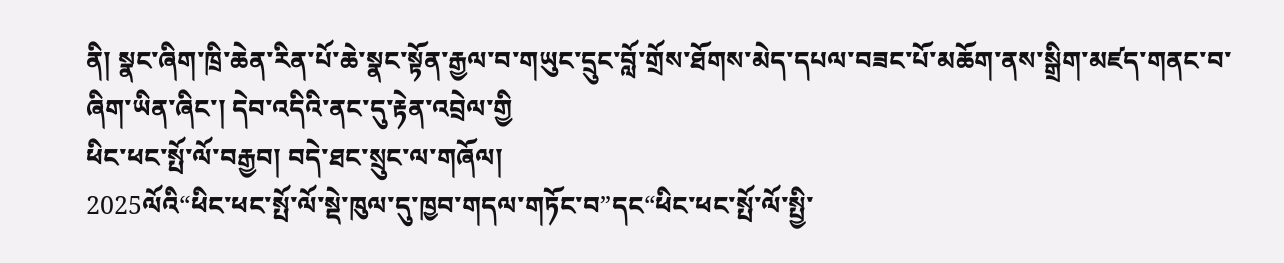ནི། སྣང་ཞིག་ཁྲི་ཆེན་རིན་པོ་ཆེ་སྣང་སྟོན་རྒྱལ་བ་གཡུང་དྲུང་བློ་གྲོས་ཐོགས་མེད་དཔལ་བཟང་པོ་མཆོག་ནས་སྒྲིག་མཛད་གནང་བ་ཞིག་ཡིན་ཞིང་། དེབ་འདིའི་ནང་དུ་རྟེན་འབྲེལ་གྱི
ཕིང་ཕང་སྤོ་ལོ་བརྒྱབ། བདེ་ཐང་སྲུང་ལ་གཞོལ།
2025ལོའི“ཕིང་ཕང་སྤོ་ལོ་སྡེ་ཁུལ་དུ་ཁྱབ་གདལ་གཏོང་བ”དང“ཕིང་ཕང་སྤོ་ལོ་སྤྱི་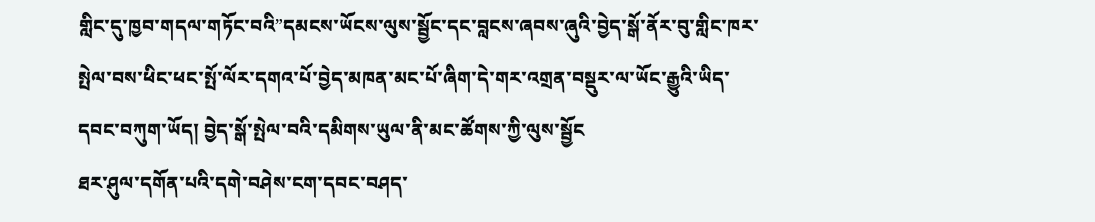གླིང་དུ་ཁྱབ་གདལ་གཏོང་བའི”དམངས་ཡོངས་ལུས་སྦྱོང་དང་བླངས་ཞབས་ཞུའི་བྱེད་སྒོ་ནོར་བུ་གླིང་ཁར་སྤེལ་བས་ཕིང་ཕང་སྤོ་ལོར་དགའ་པོ་བྱེད་མཁན་མང་པོ་ཞིག་དེ་གར་འགྲན་བསྡུར་ལ་ཡོང་རྒྱུའི་ཡིད་དབང་བཀུག་ཡོད། བྱེད་སྒོ་སྤེལ་བའི་དམིགས་ཡུལ་ནི་མང་ཚོགས་ཀྱི་ལུས་སྦྱོང
ཐར་ཤུལ་དགོན་པའི་དགེ་བཤེས་ངག་དབང་བཤད་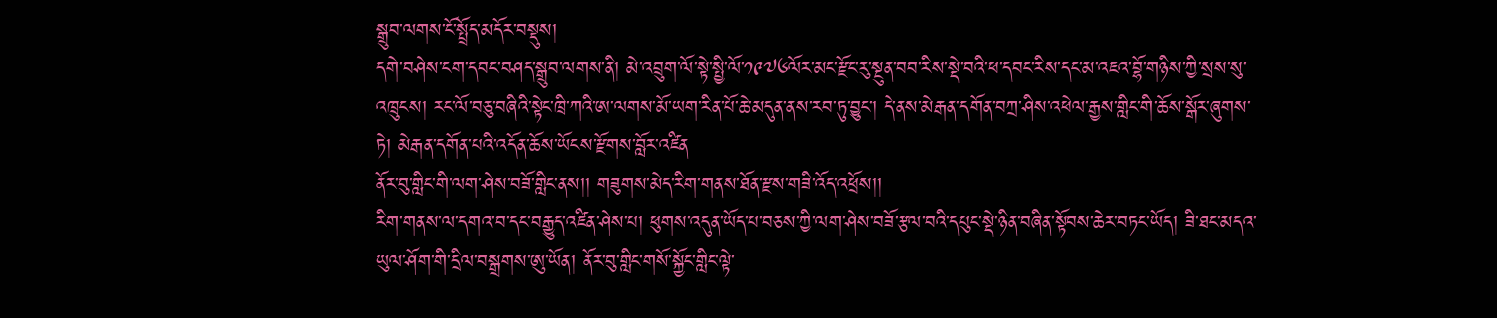སྒྲུབ་ལགས་ངོ་སྤྲོད་མདོར་བསྡུས།
དགེ་བཤེས་ངག་དབང་བཤད་སྒྲུབ་ལགས་ནི། མེ་འབྲུག་ལོ་སྟེ་སྤྱི་ལོ་༡༩༧༦ལོར་མང་རྫོང་རུ་སྔུན་བབ་རིས་སྡེ་བའི་ཕ་དབང་རིས་དང་མ་འཇའ་བྷོ་གཉིས་ཀྱི་སྲས་སུ་འཁྲུངས། རང་ལོ་བཅུ་བཞིའི་སྟེང་ཁྲི་ཀའི་ཨ་ལགས་མོ་ཡག་རིན་པོ་ཆེ་མདུན་ནས་རབ་ཏུ་བྱུང་། དེ་ནས་མེརྒན་དགོན་བཀྲ་ཤིས་འཕེལ་རྒྱས་གླིང་གི་ཆོས་སྒོར་ཞུགས་ཏེ། མེརྒན་དགོན་པའི་འདོན་ཆོས་ཡོངས་རྫོགས་བློར་འཛིན
ནོར་བུ་གླིང་གི་ལག་ཤེས་བཟོ་གླིང་ནས།། གཟུགས་མེད་རིག་གནས་ཐོན་རྫས་གཟི་འོད་འཕྲོས།།
རིག་གནས་ལ་དགའ་བ་དང་བརྒྱུད་འཛིན་ཤེས་པ། ཕུགས་འདུན་ཡོད་པ་བཅས་ཀྱི་ལག་ཤེས་བཟོ་རྩལ་བའི་དཔུང་སྡེ་ཉིན་བཞིན་སྟོབས་ཆེར་བཏང་ཡོད། ཟི་ཐང་མདའ་ཡུལ་ཤོག་གི་དྲིལ་བསྒྲགས་ཨུ་ཡོན། ནོར་བུ་གླིང་གསོ་སྐྱོང་གླིང་ལྟེ་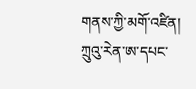གནས་ཀྱི་མགོ་འཛིན། ཀྲུའུ་རེན་ཨ་དཔང་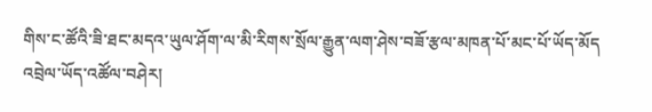གིས་ང་ཚོའི་ཟི་ཐང་མདའ་ཡུལ་ཤོག་ལ་མི་རིགས་སྲོལ་རྒྱུན་ལག་ཤེས་བཟོ་རྩལ་མཁན་པོ་མང་པོ་ཡོད་མོད
འབྲེལ་ཡོད་འཚོལ་བཤེར།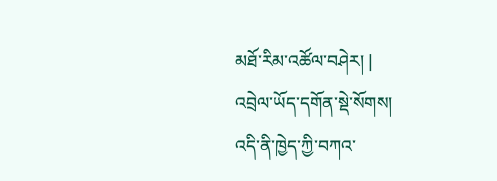མཐོ་རིམ་འཚོལ་བཤེར། |
འབྲེལ་ཡོད་དགོན་སྡེ་སོགས།
འདི་ནི་ཁྱེད་ཀྱི་བཀའ་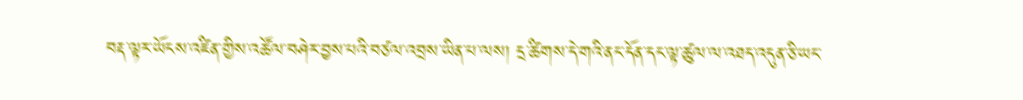བརྡ་ལྟར་ཡོངས་འཛིན་གྱིས་འཚོལ་བཤེར་བྱས་པའི་བཙལ་འབྲས་ཡིན་པ་ལས། དྲ་ཚིགས་དེ་གའི་ནང་དོན་དང་ལྟ་ཚུལ་ལ་འཐད་འདུན་ཅི་ཡང་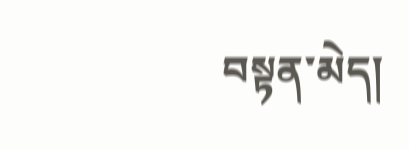བསྟན་མེད།